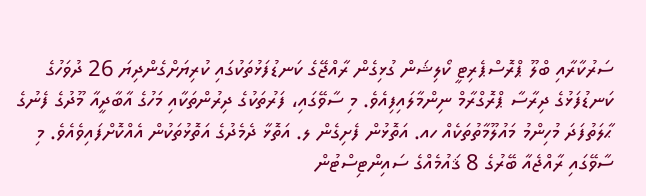ސަރުކާރާއި ބްލޫ ޕްރޮސްޕެރިޓީ ކޯލިޝަން ގުޅިގެން ރާއްޖޭގެ ކަނޑުފަޅުތަކުގައި ކުރިޔަށްގެންދިޔަ 26 ދުވަހުގެ ކަނޑުފަޅުގެ ދިރާސާ ޕްރޮގްރާމް ނިންމާލައިފިއެވެ. މި ސާވޭގައި، ފަރުތަކުގެ ދިރުންތަކާއި މަހުގެ އާބާދީއާ މޫދުގެ ފެނުގެ ޙާލަތުފަދަ މުހިންމު މައުލޫމާތުތަކެއް ހއ. އަތޮޅުން ފެށިގެން ލ. އަތޮޅާ ދެމެދުގެ އަތޮޅުތަކުން އެއްކޮށްފައިވެއެވެ. މި ސާވޭގައި ރާއްޖެއާ ބޭރުގެ 8 ޤައުމެއްގެ ސައިންޓިސްޓުން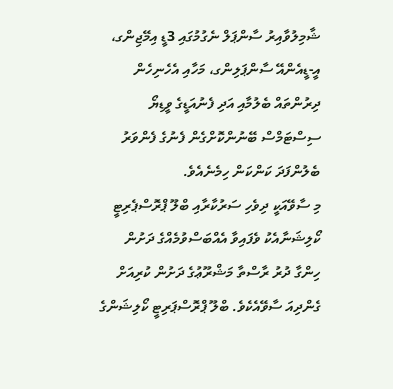ޝާމިލުވާއިރު ސާންޕަލް ނެގުމުގައި 3ޑީ އިމޭޖިންގ، އީ-ޑީއެންއޭ ސާންޕަލިންގ، މަހާއި އެހެނިހެން ދިރުންތައް ބެލުމާއި އަދި ފެނުއަޑީގެ ވީޑިޔޯ ސިސްޓަމްސް ބޭނުންކޮށްގެން ފެނުގެ ފެންވަރު ބެލުންފަދަ ކަންކަން ހިމެނެއެވެ.
މި ސާވޭއަކީ ދިވެހި ސަރުކާރާއި ބްލޫ ޕްރޮސްޕެރިޓީ ކޯލިޝަނާއެކު ވެފައިވާ އެއްބަސްވުމެއްގެ ދަށުން ހިންގާ ދުރު ރާސްތާ މަޝްރޫޢުގެ ދަށުން ކުރިއަށް ގެންދިއަ ސާވޭއެކެވެ. ބްލޫ ޕްރޮސްޕަރިޓީ ކޯލިޝަންގެ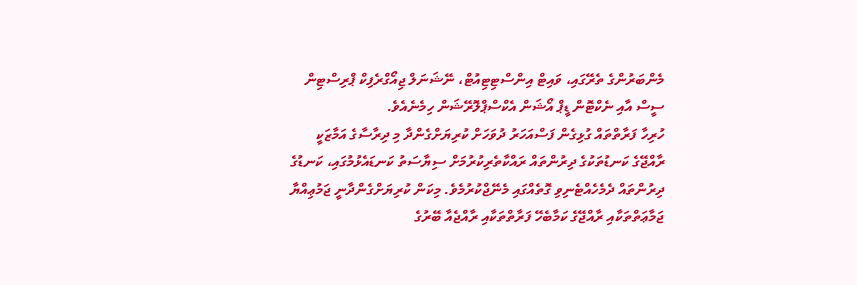މެންބަރުންގެ ތެރޭގައި، ވައިޓް އިންސްޓިޓިއުޓް، ނޭޝަނަލް ޖިއޯގްރެފިކް ޕްރިސްޓިން ސީސް އާއި ނެކްޓޮން ޑީޕް އޯޝަން އެކްސްޕްލޮރޭޝަން ހިމެނެއެވެ.
ހުރިހާ ފަރާތްތައް ގުޅިގެން ފަސްއަހަރު ދުވަހަށް ކުރިޔަށްގެންދާ މި ދިރާސާގެ އަމާޒަކީ ރާއްޖޭގެ ކަނޑުތަކުގެ ދިރުންތައް ރައްކާތެރިކުރުމަށް ސިޔާސަތު ކަނޑައެޅުމުގައި، ކަނޑުގެ ދިރުންތައް ދެމެހެއްޓެނިވި ގޮތެއްގައި މެނޭޖްކުރުމެވެ. މިކަން ކުރިޔަށްގެންދާނީ ޖަމުޢިއްޔާ ޖަމާޢަތްތަކާއި ރާއްޖޭގެ ކަމާބެހޭ ފަރާތްތަކާއި ރާއްޖެއާ ބޭރުގެ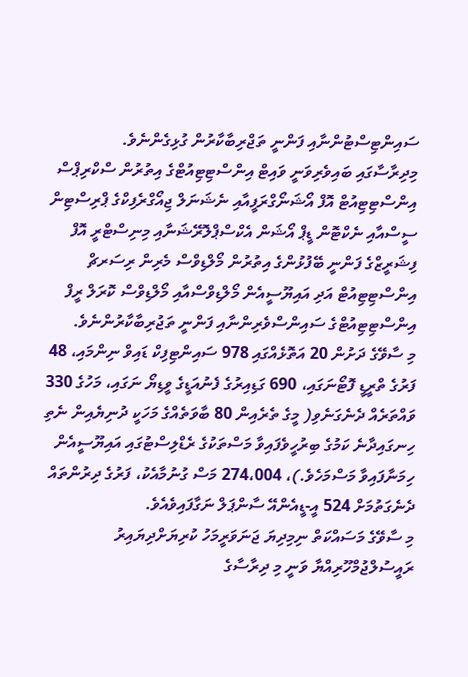ސައިންޓިސްޓުންނާއި ފަންނީ ތަޖްރިބާކާރުން ގުޅިގެންނެވެ.
މިދިރާސާގައި ބައިވެރިވަނީ ވައިޓް އިންސްޓިޓިއުޓްގެ އިތުރުން ސްކްރިޕްސް އިންސްޓިޓިއުޓް އޮފް އޯޝަނޯގްރަފީއާއި ނެޝަނަލް ޖިއޯގްރެފިކްގެ ޕްރިސްޓިން ސީސްއާއި ނެކްޓޮން ޑީޕް އޯޝަން އެކްސްޕްލޮރޭޝަނާއި މިނިސްޓްރީ އޮފް ފިޝަރީޒްގެ ފަންނީ ބޭފުޅުންގެ އިތުރުން މޯލްޑިވްސް މެރިން ރިސަރޗް އިންސްޓިޓިއުޓް އަދި އައިޔޫސީއެން މޯލްޑިވްސްއާއި މޯލްޑިވްސް ކޮރަލް ރީފް އިންސްޓިޓިއުޓްގެ ސައިންސްވެރިންނާއި ފަންނީ ތަޖުރިބާކާރުންނެވެ.
މި ސާވޭގެ ދަށުން 20 އަތޮޅެއްގައި 978 ސައިންޓިފިކް ޑައިވް ނިންމައި، 48 ފަރުގެ ތްރީޑީ ފޮޓޯނަގައި، 690 ގަޑިއިރުގެ ފެނުއަޑީގެ ވީޑިޔޯ ނަގައި، މަހުގެ 330 ވައްތަރެއް ދެނެގަނެވި( މީގެ ތެރެއިން 80 ބާވަތެއްގެ މަހަކީ ދުނިޔެއިން ނެތި ހިނގައިދާނެ ކަމުގެ ބިރުހީވެފައިވާ މަސްތަކުގެ ރެޑްލިސްޓުގައި އައިޔޫސީއެން ހިމަނާފައިވާ މަސްމަހެވެ.)، 274،004 މަސް ގުނުމާއެކު، ފަރުގެ ދިރުންތައް ދެނެގަތުމަށް 524 އީ-ޑީއެންއޭ ސާންޕަލް ނަގާފައިވެއެވެ.
މި ސާވޭގެ މަސައްކަތް ނިމިދިޔަ ޖަނަވަރީމަހު ކުރިޔަށްދިޔައިރު ރައީސުލްޖުމްހޫރިއްޔާ ވަނީ މި ދިރާސާގެ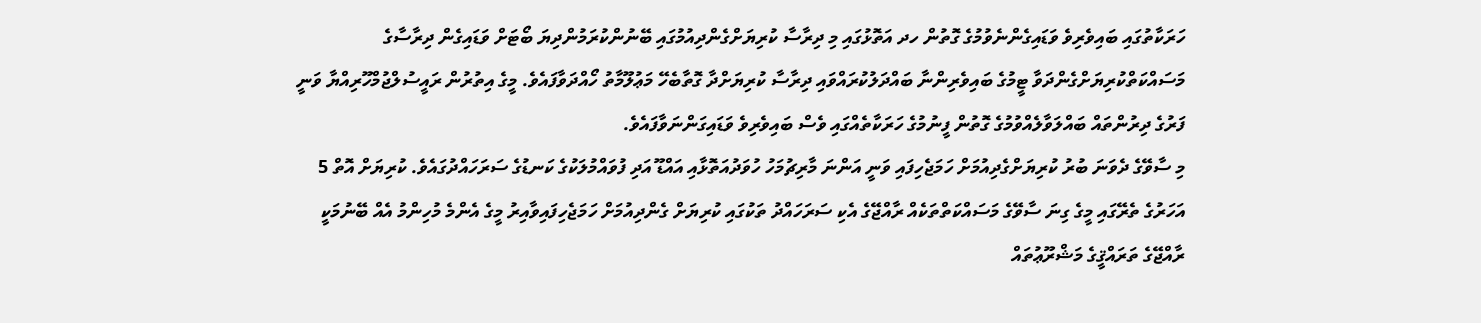ހަރަކާތުގައި ބައިވެރިވެ ވަޑައިގެންނެވުމުގެ ގޮތުން ހދ އަތޮޅުގައި މި ދިރާސާ ކުރިޔަށްގެންދިއުމުގައި ބޭނުންކުރަމުންދިޔަ ބޯޓަށް ވަޑައިގެން ދިރާސާގެ މަސައްކަތްކުރިޔަށްގެންދަވާ ޓީމުގެ ބައިވެރިންނާ ބައްދަލުކުރައްވައި ދިރާސާ ކުރިޔަށްދާ ގޮތާބެހޭ މަޢުލޫމާތު ހޯއްދަވާފައެވެ. މީގެ އިތުރުން ރައީސުލްޖުމްހޫރިއްޔާ ވަނީ ފަރުގެ ދިރުންތައް ބައްލަވާލެއްވުމުގެ ގޮތުން ފީނުމުގެ ހަރަކާތެއްގައި ވެސް ބައިވެރިވެ ވަޑައިގަންނަވާފައެވެ.
މި ސާވޭގެ ދެވަނަ ބުރު ކުރިޔަށްގެދިއުމަށް ހަމަޖެހިފައި ވަނީ އަންނަ މާރިޗުމަހު ހުވަދުއަތޮޅާއި އައްޑޫ އަދި ފުވައްމުލަކުގެ ކަނޑުގެ ސަރަހައްދުގައެވެ. ކުރިޔަށް އޮތް 5 އަހަރުގެ ތެރޭގައި މީގެ ގިނަ ސާވޭގެ މަސައްކަތްތަކެއް ރާއްޖޭގެ އެކި ސަރަހައްދު ތަކުގައި ކުރިޔަށް ގެންދިއުމަށް ހަމަޖެހިފައިވާއިރު މީގެ އެންމެ މުހިންމު އެއް ބޭނުމަކީ ރާއްޖޭގެ ތަރައްޤީގެ މަޝްރޫޢުތައް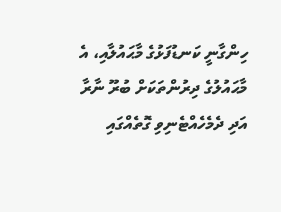ހިންގާނީ ކަނޑުފަޅުގެ މާޙައުލާއި، އެ މާޙައުލުގެ ދިރުންތަކަށް ބުރޫ ނާރާ އަދި ދެމެހެއްޓެނިވި ގޮތެއްގައި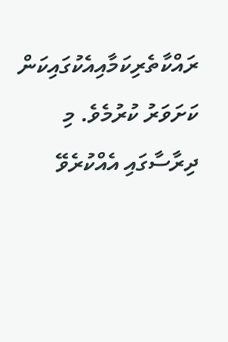ރައްކާތެރިކަމާއިއެކުގައިކަން ކަށަވަރު ކުރުމެވެ. މި ދިރާސާގައި އެއްކުރެވޭ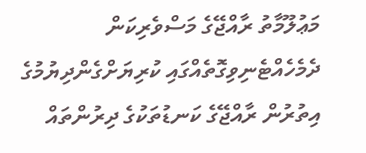މަޢުލޫމާތު ރާއްޖޭގެ މަސްވެރިކަން ދެމެހެއްޓެނިވިގޮތެއްގައި ކުރިޔަށްގެންދިޔުމުގެ އިތުރުން ރާއްޖޭގެ ކަނޑުތަކުގެ ދިރުންތައް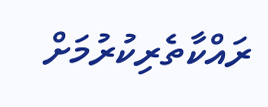ރައްކާތެރިކުރުމަށް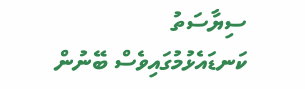ސިޔާސަތު ކަނޑައެޅުމުގައިވެސް ބޭނުން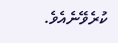ކުރެވޭނެއެވެ.